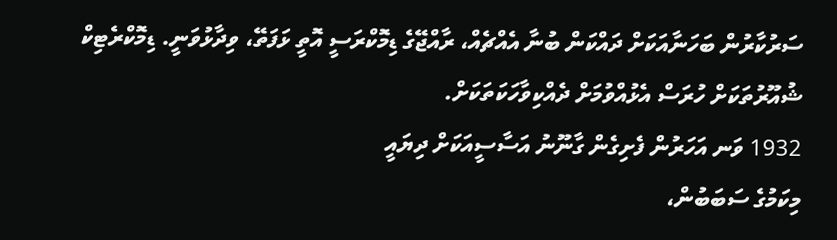ސަރުކާރުން ބަހަނާއަކަށް ދައްކަން ބުނާ އެއްޗެއް، ރާއްޖޭގެ ޑިމޮކްރަސީ އޮތީ ޅަފަތޭ، ވިދާޅުވަނީ. ޑިމޮކްރެޓިކް ޝުއޫރުތަކަށް ހުރަސް އެޅުއްވުމަށް ދެއްކިވާހަކަތަކަށް.
1932 ވަނ އަހަރުން ފެށިގެން ގާނޫނު އަސާސީއަކަށް ދިޔައީ
މިކަމުގެ ސަބަބުން،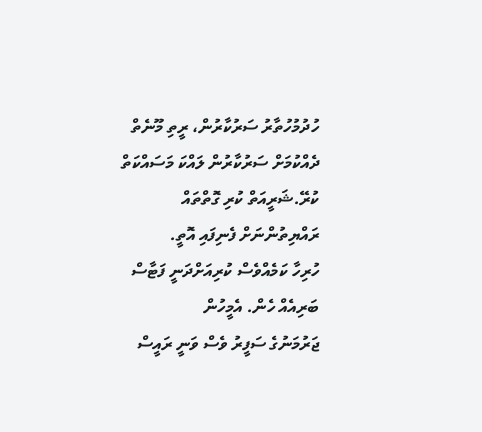ހުދުމުހުތާރު ސަރުކާރުން، ރީތި މޫނެތް ދެއްކުމަށް ސަރުކާރުން ލައްކަ މަސައްކަތް ކުރޭ.ޝަރީއަތް ކުރި ގޮތްތައް ރައްޔިތުންނަށް ފެނިފައި އޮތީ.
ހުރިހާ ކަމެއްވެސް ކުރިއަށްދަނީ ފަޓާސް ބަރިއެއް ހެން. އެމީހުން
ޖަރުމަނުގެ ސަފީރު ވެސް ވަނީ ރައީސް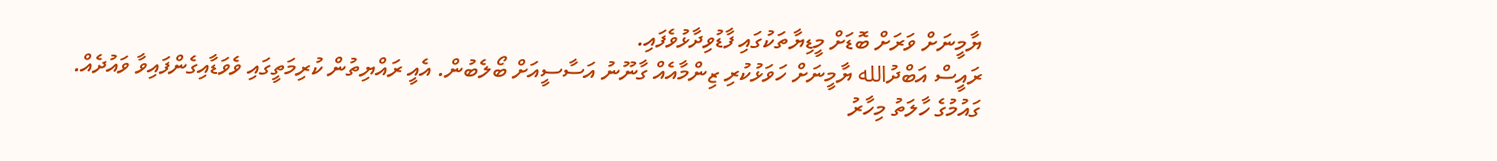ޔާމީނަށް ވަރަށް ބޮޑަށް މީޑިޔާތަކުގައި ފާޑުވިދާޅުވެފައި.
ރައީސް އަބްދުالله ޔާމީނަށް ހަވަޅުކުރި ޒިންމާއެއް ގާނޫނު އަސާސީއަށް ބޯލެބުން. އެއީ ރައްޔިތުން ކުރިމަތީގައި ވެވަޑާއިގެންފައިވާ ވައުދެއް.
ގައުމުގެ ހާލަތު މިހާރު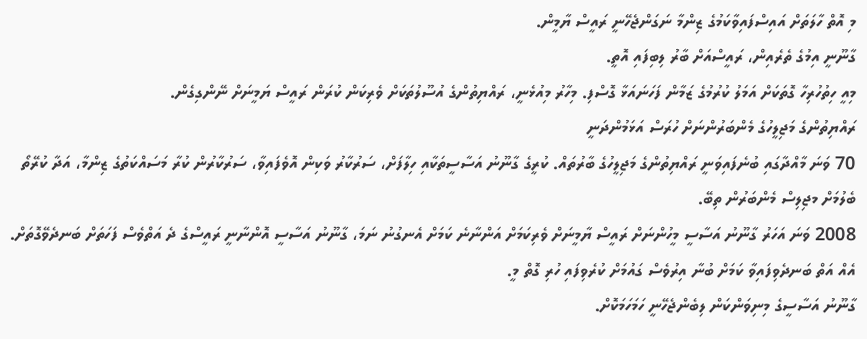މި އޮތް ހާލަތަށް އައިސްފައިވާކަމުގެ ޒިންމާ ނަގަންޖެހޭނީ ރައީސް ޔާމީން.
ގާނޫނީ އިމުގެ ތެރެއިން، ރައީސްއަށް ބާރު ލިބިފައި އޮތީ.
މިއީ ހިތުހުރިހާ ގޮތަކަށް އަމަލު ކުރުމުގެ ޒަމާން ފަހަނައަޅާ ގޮސްފި. މިހާރު މިއުޅެނީ، ރައްޔިތުންގެ އުސޫލުތަކަށް ވެރިކަން ކުރަން ރައީސް ޔަމީނަށް ނޭންގިގެން.
ރައްޔިތުންގެ މަޖިލީހުގެ މެންބަރުންނަށް ހުރަސް އަޅަމުންދަނީ
70 ވަނަ މާއްދާގައި ބުނެފައިވަނީ ރައްޔިތުންގެ މަޖިލީހުގެ ބާރުތައް. ކުރީގެ ގާނޫނު އަސާސީތަކާއި ހިލާފަށް، ސަރުކާރު ވަކިން އޮވެފައިވާ، ސަރުކާރުން ކުރާ މަސައްކަތުގެ ޒިންމާ، އަދާ ކުރޭތޯ ބެލުމަށް މޖިލިސް މެންބަރުން ތިބޭ.
2008 ވަނަ އަހަރު ގާނޫނު އަސާސީ މީހުންނަށް ރައީސް ޔާމީނަށް ވެރިކަމަށް އަންނާނެ ކަމަށް އެނގުނު ނަމަ، ގާނޫނު އަސާސީ އޮންނާނީ ރައީސްގެ ދެ އަތްވެސް ފަހަތަށް ބަނދެވޭގޮތަށް. އެއް އަތް ބަނދެވިފައިވާ ކަމަށް ބުނާ އިރުވެސް ގައުމަށް ކުރެވިފައި ހުރި ގޮތް މީ.
ގާނޫނު އަސާސީގެ މިނިވަންކަން ލިބެންޖެހޭނީ ހަމަހަމަކޮށް.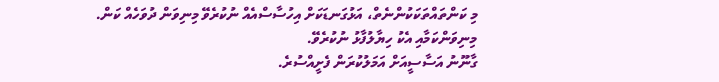މި ކަންތައްތަކަކުންނެތް، އަޅުގަނޑަކަށް އިހުސާސްއެއް ނުކުރެވޭ މިނިވަން ދުވަހެއް ކަން. މިނިވަންކަމާއި އެކު ހިޔާލުފާޅު ނުކުރެވޭ.
ގާނޫނު އަސާސީއަށް އަމަލުކުރަން ފެށީއްސުރެ.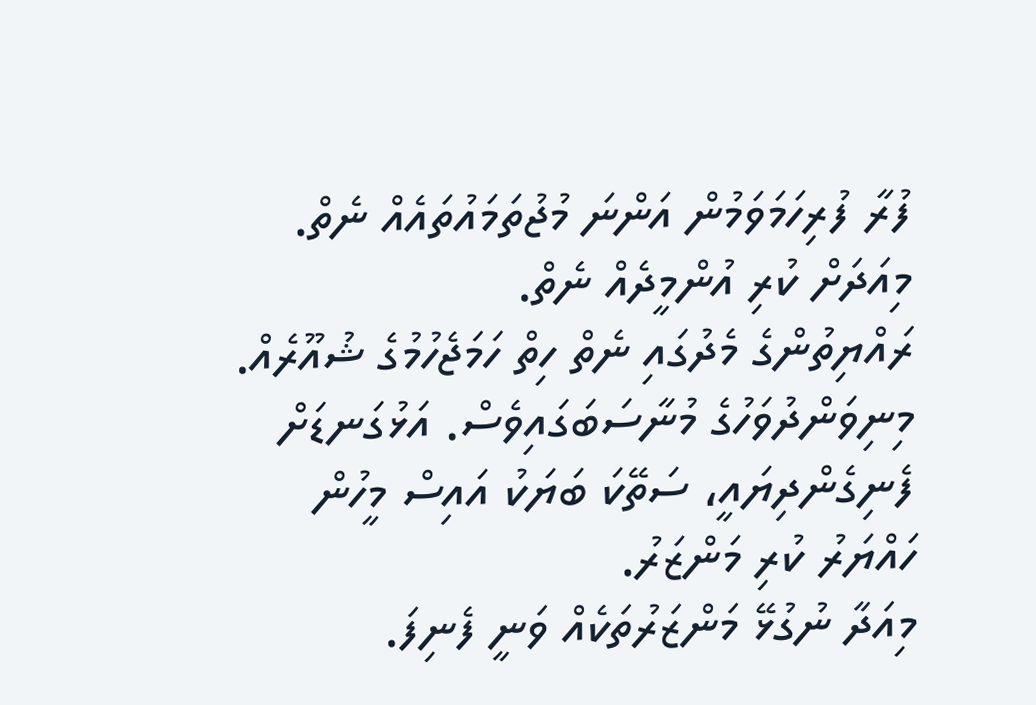ފުރާ ފުރިހަމަވަމުން އަންނަ މުޖުތަމައުތައެއް ނެތް.
މިއަދަށް ކުރި އުންމީދެއް ނެތް.
ރައްޔިތުންގެ މެދުގައި ނެތް ހިތް ހަމަޖެހުމުގެ ޝުއޫރެއް.
މިނިވަންދުވަހުގެ މުނާސަބަގައިވެސް. އަޅުގަނޑަށް ފެނިގެންދިޔައީ، ސަތޭކަ ބަޔަކު އައިސް މީހުން ހައްޔަރު ކުރި މަންޒަރު.
މިއަދާ ނުގުޅޭ މަންޒަރުތަކެއް ވަނީ ފެނިފަ.